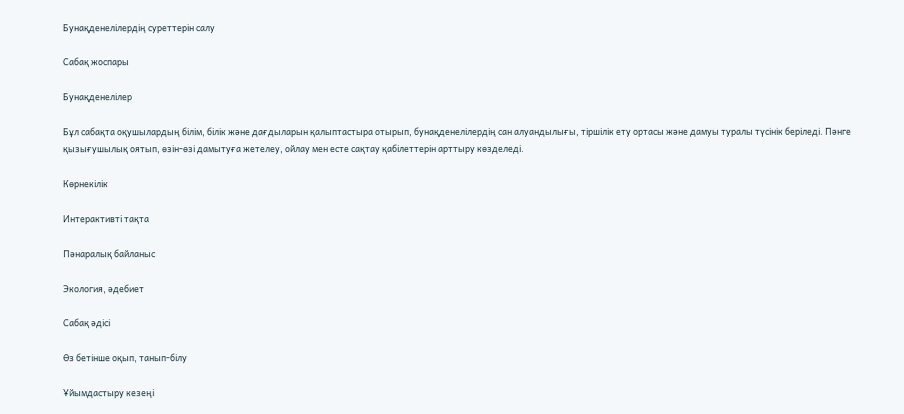Бунақденелілердің суреттерін салу

Сабақ жоспары

Бунақденелілер

Бұл сабақта оқушылардың білім, білік және дағдыларын қалыптастыра отырып, бунақденелілердің сан алуандылығы, тіршілік ету ортасы және дамуы туралы түсінік беріледі. Пәнге қызығушылық оятып, өзін-өзі дамытуға жетелеу, ойлау мен есте сақтау қабілеттерін арттыру көзделеді.

Көрнекілік

Интерактивті тақта

Пәнаралық байланыс

Экология, әдебиет

Сабақ әдісі

Өз бетінше оқып, танып-білу

Ұйымдастыру кезеңі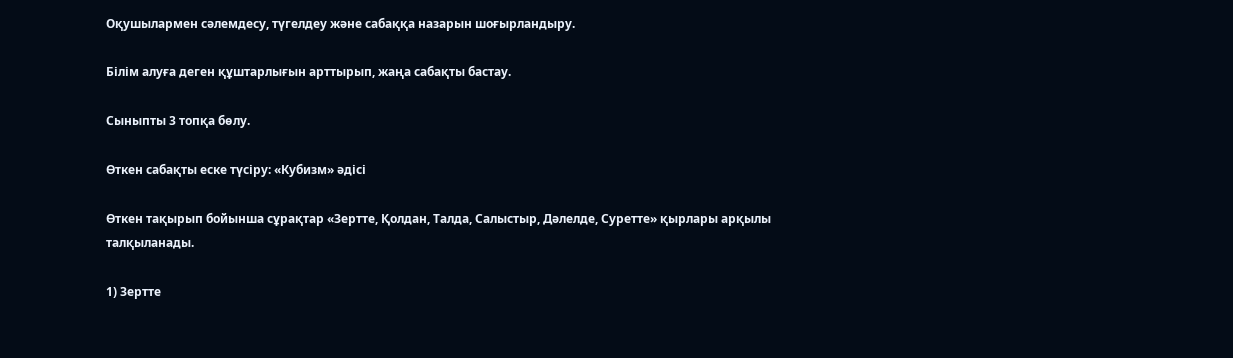Оқушылармен сәлемдесу, түгелдеу және сабаққа назарын шоғырландыру.

Білім алуға деген құштарлығын арттырып, жаңа сабақты бастау.

Сыныпты 3 топқа бөлу.

Өткен сабақты еске түсіру: «Кубизм» әдісі

Өткен тақырып бойынша сұрақтар «Зертте, Қолдан, Талда, Салыстыр, Дәлелде, Суретте» қырлары арқылы талқыланады.

1) Зертте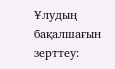Ұлудың бақалшағын зерттеу: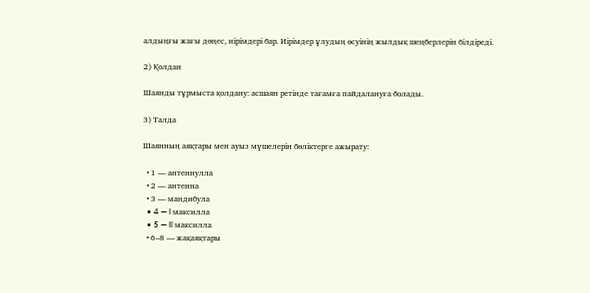алдыңғы жағы дөңес, иірімдері бар. Иірімдер ұлудың өсуінің жылдық шеңберлерін білдіреді.

2) Қолдан

Шаянды тұрмыста қолдану: асшаян ретінде тағамға пайдалануға болады.

3) Талда

Шаянның аяқтары мен ауыз мүшелерін бөліктерге ажырату:

  • 1 — антеннулла
  • 2 — антенна
  • 3 — мандибула
  • 4 — I максилла
  • 5 — II максилла
  • 6–8 — жақаяқтары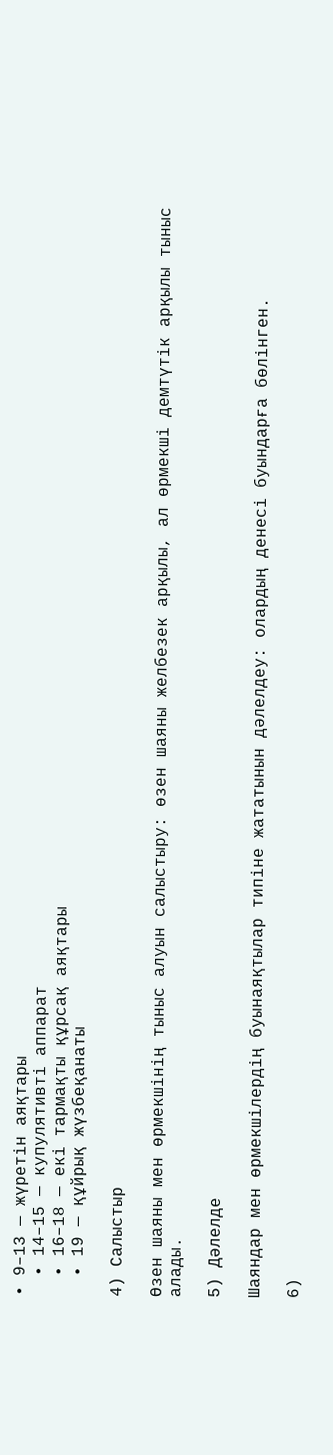• 9–13 — жүретін аяқтары
  • 14–15 — купулятивті аппарат
  • 16–18 — екі тармақты құрсақ аяқтары
  • 19 — құйрық жүзбеқанаты

4) Салыстыр

Өзен шаяны мен өрмекшінің тыныс алуын салыстыру: өзен шаяны желбезек арқылы, ал өрмекші демтүтік арқылы тыныс алады.

5) Дәлелде

Шаяндар мен өрмекшілердің буынаяқтылар типіне жататынын дәлелдеу: олардың денесі буындарға бөлінген.

6)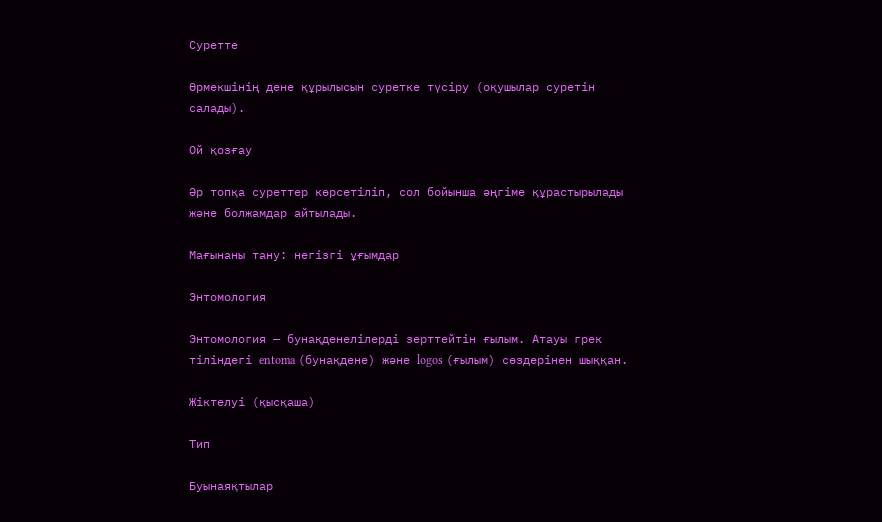Суретте

Өрмекшінің дене құрылысын суретке түсіру (оқушылар суретін салады).

Ой қозғау

Әр топқа суреттер көрсетіліп, сол бойынша әңгіме құрастырылады және болжамдар айтылады.

Мағынаны тану: негізгі ұғымдар

Энтомология

Энтомология — бунақденелілерді зерттейтін ғылым. Атауы грек тіліндегі entoma (бунақдене) және logos (ғылым) сөздерінен шыққан.

Жіктелуі (қысқаша)

Тип

Буынаяқтылар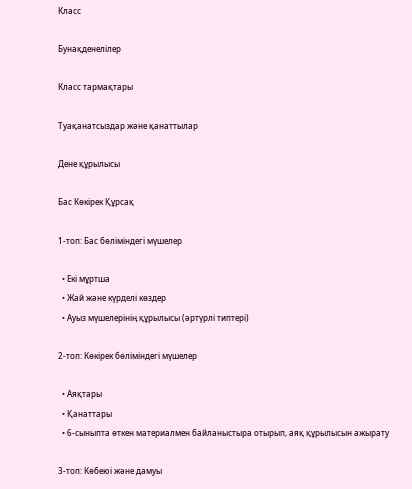Класс

Бунақденелілер

Класс тармақтары

Туақанатсыздар және қанаттылар

Дене құрылысы

Бас Көкірек Құрсақ

1-топ: Бас бөліміндегі мүшелер

  • Екі мұртша
  • Жай және күрделі көздер
  • Ауыз мүшелерінің құрылысы (әртүрлі типтері)

2-топ: Көкірек бөліміндегі мүшелер

  • Аяқтары
  • Қанаттары
  • 6-сыныпта өткен материалмен байланыстыра отырып, аяқ құрылысын ажырату

3-топ: Көбеюі және дамуы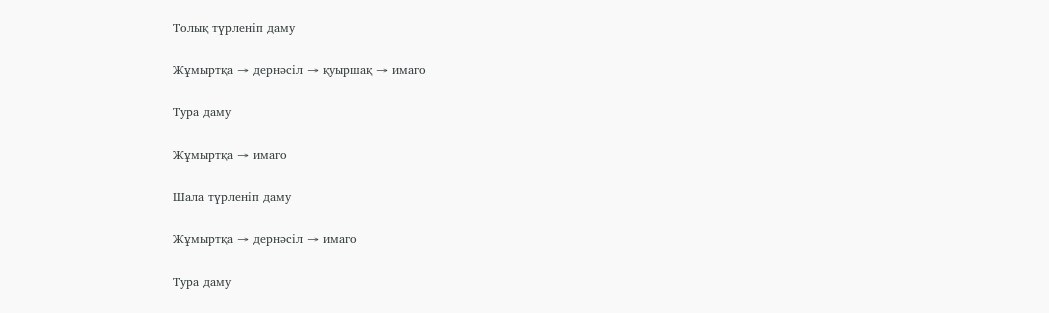Толық түрленіп даму

Жұмыртқа → дернәсіл → қуыршақ → имаго

Тура даму

Жұмыртқа → имаго

Шала түрленіп даму

Жұмыртқа → дернәсіл → имаго

Тура даму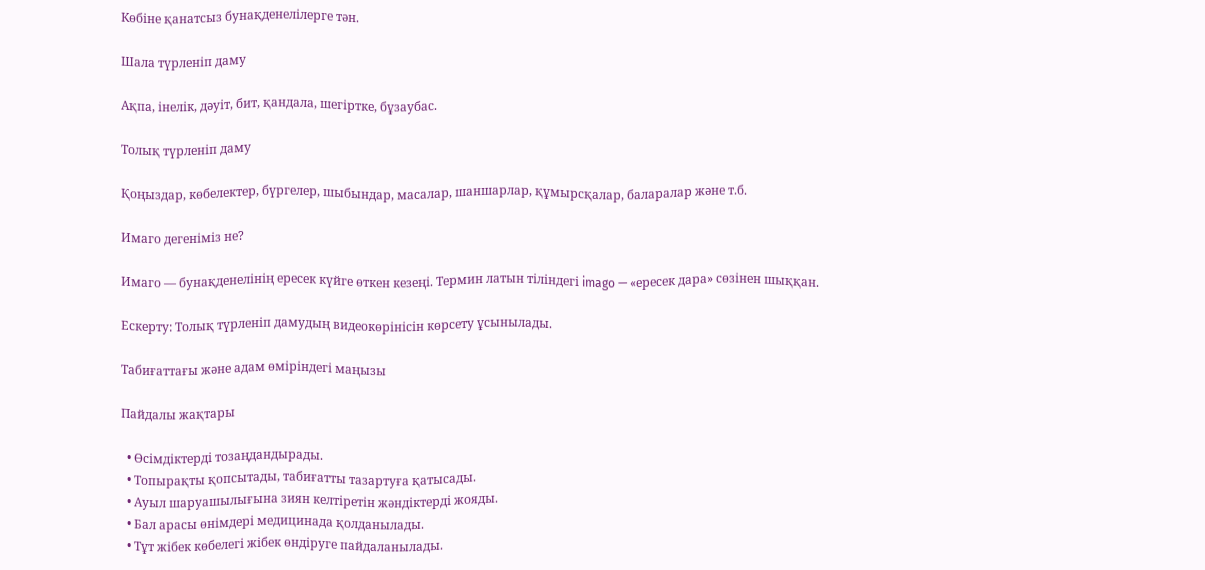Көбіне қанатсыз бунақденелілерге тән.

Шала түрленіп даму

Ақпа, інелік, дәуіт, бит, қандала, шегіртке, бұзаубас.

Толық түрленіп даму

Қоңыздар, көбелектер, бүргелер, шыбындар, масалар, шаншарлар, құмырсқалар, баларалар және т.б.

Имаго дегеніміз не?

Имаго — бунақденелінің ересек күйге өткен кезеңі. Термин латын тіліндегі imago — «ересек дара» сөзінен шыққан.

Ескерту: Толық түрленіп дамудың видеокөрінісін көрсету ұсынылады.

Табиғаттағы және адам өміріндегі маңызы

Пайдалы жақтары

  • Өсімдіктерді тозаңдандырады.
  • Топырақты қопсытады, табиғатты тазартуға қатысады.
  • Ауыл шаруашылығына зиян келтіретін жәндіктерді жояды.
  • Бал арасы өнімдері медицинада қолданылады.
  • Тұт жібек көбелегі жібек өндіруге пайдаланылады.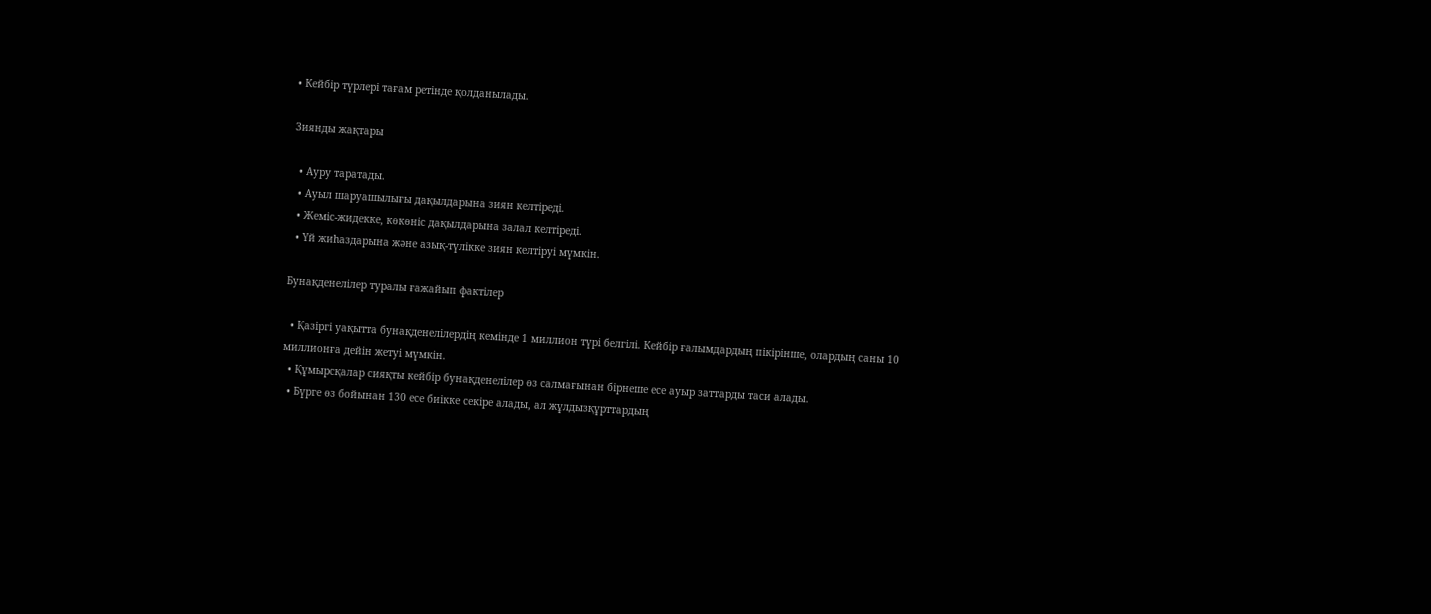• Кейбір түрлері тағам ретінде қолданылады.

Зиянды жақтары

  • Ауру таратады.
  • Ауыл шаруашылығы дақылдарына зиян келтіреді.
  • Жеміс-жидекке, көкөніс дақылдарына залал келтіреді.
  • Үй жиһаздарына және азық-түлікке зиян келтіруі мүмкін.

Бунақденелілер туралы ғажайып фактілер

  • Қазіргі уақытта бунақденелілердің кемінде 1 миллион түрі белгілі. Кейбір ғалымдардың пікірінше, олардың саны 10 миллионға дейін жетуі мүмкін.
  • Құмырсқалар сияқты кейбір бунақденелілер өз салмағынан бірнеше есе ауыр заттарды таси алады.
  • Бүрге өз бойынан 130 есе биікке секіре алады, ал жұлдызқұрттардың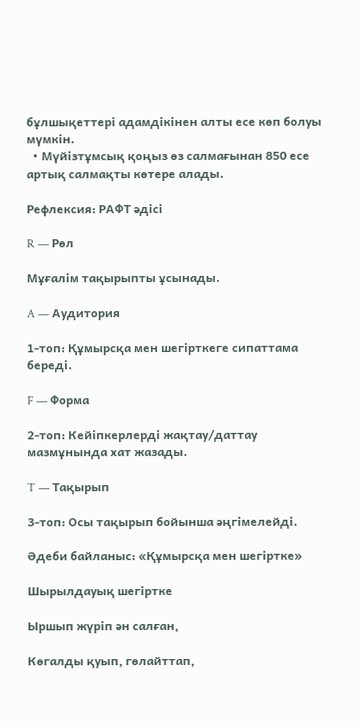бұлшықеттері адамдікінен алты есе көп болуы мүмкін.
  • Мүйізтұмсық қоңыз өз салмағынан 850 есе артық салмақты көтере алады.

Рефлексия: РАФТ әдісі

R — Рөл

Мұғалім тақырыпты ұсынады.

A — Аудитория

1-топ: Құмырсқа мен шегірткеге сипаттама береді.

F — Форма

2-топ: Кейіпкерлерді жақтау/даттау мазмұнында хат жазады.

T — Тақырып

3-топ: Осы тақырып бойынша әңгімелейді.

Әдеби байланыс: «Құмырсқа мен шегіртке»

Шырылдауық шегіртке

Ыршып жүріп ән салған,

Көгалды қуып, гөлайттап,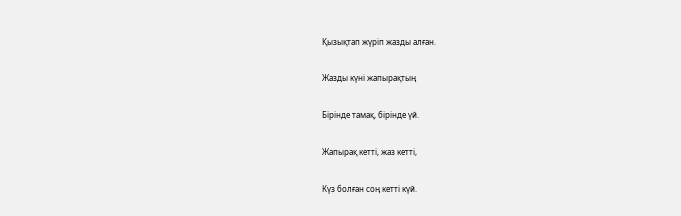Қызықтап жүріп жазды алған.

Жазды күні жапырақтың

Бірінде тамақ, бірінде үй.

Жапырақ кетті, жаз кетті,

Күз болған соң кетті күй.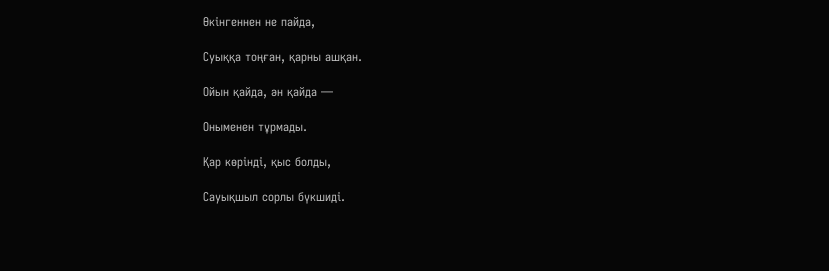Өкінгеннен не пайда,

Суыққа тоңған, қарны ашқан.

Ойын қайда, ән қайда —

Оныменен тұрмады.

Қар көрінді, қыс болды,

Сауықшыл сорлы бүкшиді.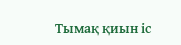Тымақ қиын іс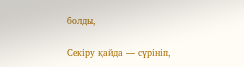болды,

Секіру қайда — сүрініп,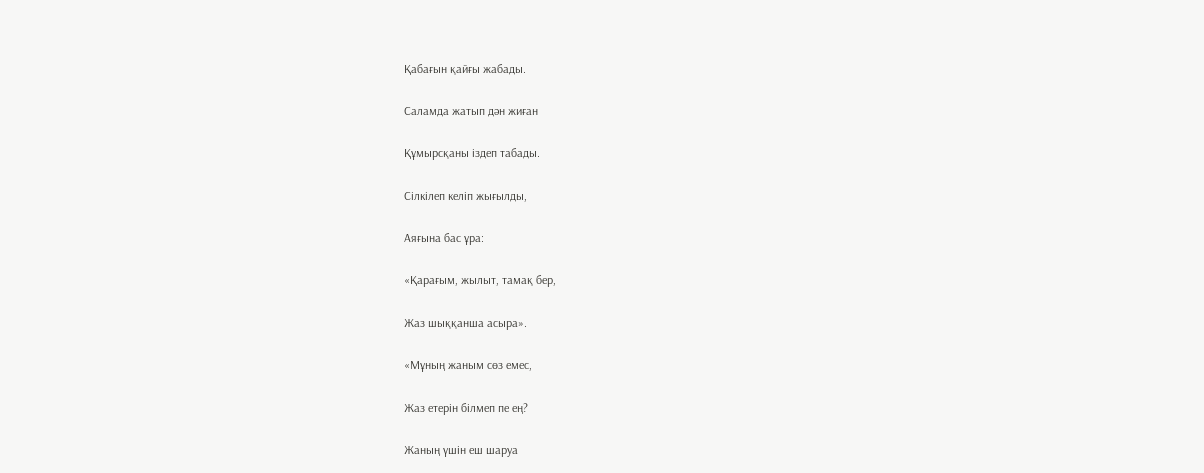Қабағын қайғы жабады.

Саламда жатып дән жиған

Құмырсқаны іздеп табады.

Сілкілеп келіп жығылды,

Аяғына бас ұра:

«Қарағым, жылыт, тамақ бер,

Жаз шыққанша асыра».

«Мұның жаным сөз емес,

Жаз етерін білмеп пе ең?

Жаның үшін еш шаруа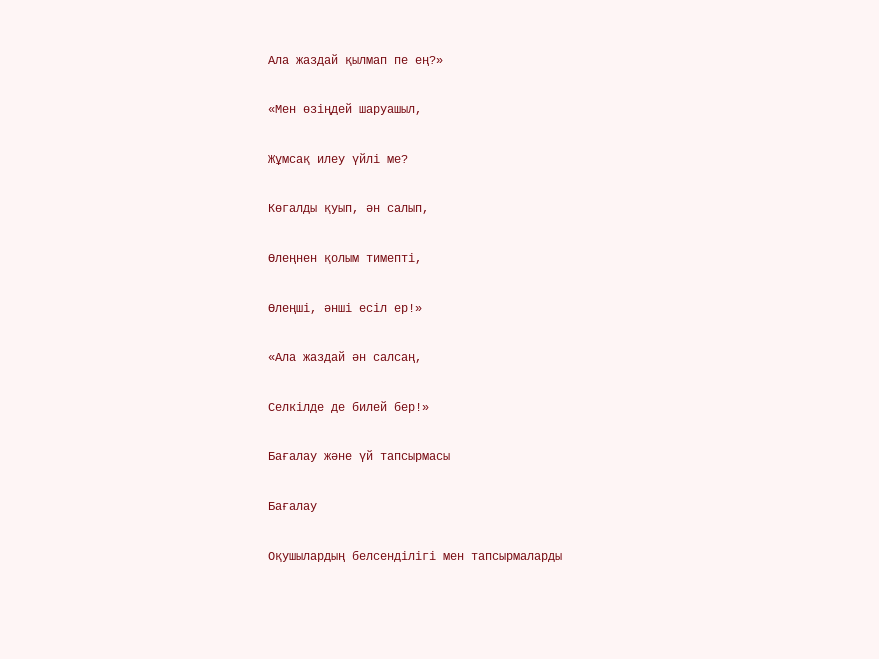Ала жаздай қылмап пе ең?»

«Мен өзіңдей шаруашыл,

Жұмсақ илеу үйлі ме?

Көгалды қуып, ән салып,

Өлеңнен қолым тимепті,

Өлеңші, әнші есіл ер!»

«Ала жаздай ән салсаң,

Селкілде де билей бер!»

Бағалау және үй тапсырмасы

Бағалау

Оқушылардың белсенділігі мен тапсырмаларды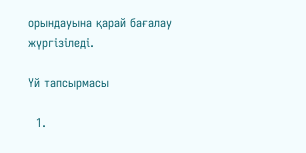орындауына қарай бағалау жүргізіледі.

Үй тапсырмасы

  1.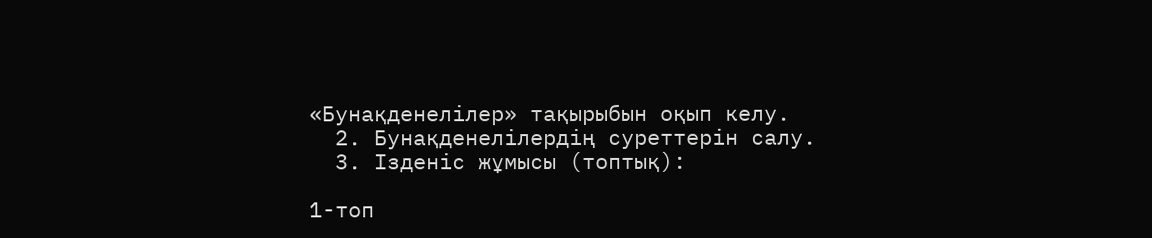«Бунақденелілер» тақырыбын оқып келу.
  2. Бунақденелілердің суреттерін салу.
  3. Ізденіс жұмысы (топтық):

1-топ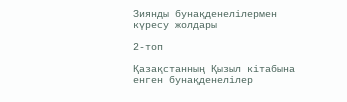Зиянды бунақденелілермен күресу жолдары

2-топ

Қазақстанның Қызыл кітабына енген бунақденелілер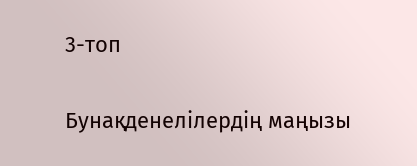3-топ

Бунақденелілердің маңызы